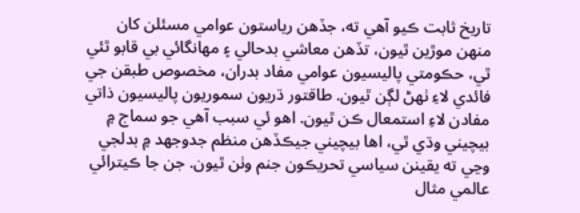تاريخ ثابت ڪيو آهي ته، جڏهن رياستون عوامي مسئلن کان منهن موڙين ٿيون، تڏھن معاشي بدحالي ۽ مهانگائي بي قابو ٿئي ٿي، حڪومتي پاليسيون عوامي مفاد بدران، مخصوص طبقن جي فائدي لاءِ ٺهڻ لڳن ٿيون. طاقتور ڌريون سموريون پاليسيون ذاتي مفادن لاءِ استمعال ڪن ٿيون. اھو ئي سبب آھي جو سماج ۾ بيچيني وڌي ٿي، اها بيچيني جيڪڏھن منظم جدوجهد ۾ بدلجي وڃي ته يقينن سياسي تحريڪون جنم وٺن ٿيون. جن جا ڪيترائي عالمي مثال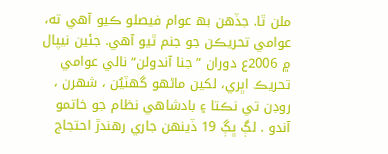ملن ٿا. جڏھن بھ عوام فيصلو ڪيو آھي ته، عوامي تحريڪن جو جنم ٿيو آھي. جئين نيپال ۾ 2006ع دوران ”جنا آندولن“ نالي عوامي تحريڪ اڀري، لکين ماڻهو گهٽيُن ، شھرن ، روڊن تي نڪتا ۽ بادشاھي نظام جو خاتمو آندو . لڳ ڀڳ 19 ڏينهن جاري رهندڙ احتجاج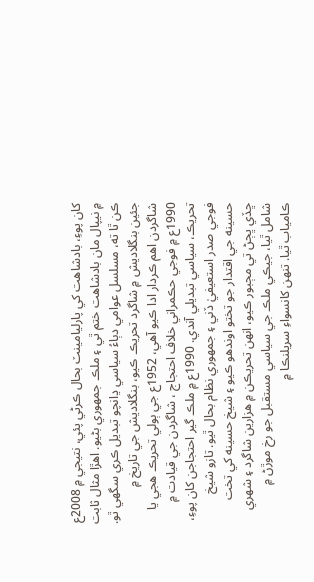کان پوءِ، بادشاهت کي پارليامينٽ بحال ڪرڻي پئي، نتيجي ۾ 2008ع ۾ نيپال مان بادشاهت ختم ٿي ۽ ملڪ جمهوري بڻيو. اھڙا مثال ثابت ڪن ٿا ته، مسلسل عوامي دٻاءُ سياسي ڍانچو تبديل ڪري سگهي ٿو. جئين بنگلاديش ۾ شاگرد تحريڪ ڪيو، بنگلاديش جي تاريخ ۾ شاگردن اهم ڪردار ادا ڪيو آهي، 1952ع جي ٻولي تحريڪ هجي يا 1990ع ۾ فوجي حڪمراني خلاف احتجاج ، شاگردن جي قيادت ۾ تحريڪ، سياسي تبديلي آندي. 1990ع ۾ ملڪ گير احتجاجن کان پوءِ، فوجي صدر استعيفيٰ ڏني ۽ جمهوري نظام بحال ٿيو. تازو شيخ حسينه جي اقتدار جو تختو اوندھو ڪيو ۽ شيخ حسينه کي تخت ڇڏي ڀڄڻ تي مڄبور ڪيو، انهن تحريڪن ۾ هزارين شاگرد ۽ شهري شامل ٿيا، جيڪي ملڪ جي سياسي مستقبل جو رخ موڙڻ ۾ ڪامياب ٿيا. تنھن کانسواءِ سريلنڪا ۾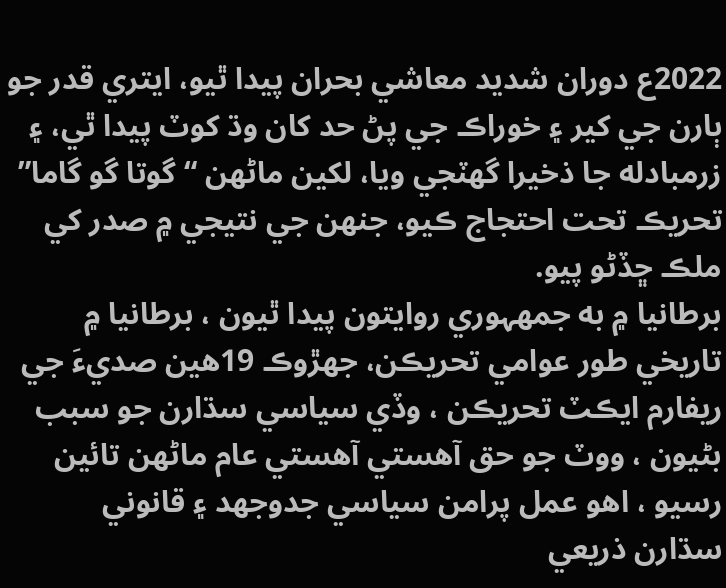2022ع دوران شديد معاشي بحران پيدا ٿيو، ايتري قدر جو ٻارن جي کير ۽ خوراڪ جي پڻ حد کان وڌ کوٽ پيدا ٿي، ۽ زرمبادله جا ذخيرا گهٽجي ويا، لکين ماڻهن “گوتا گو گاما” تحريڪ تحت احتجاج ڪيو، جنهن جي نتيجي ۾ صدر کي ملڪ ڇڏڻو پيو.
برطانيا ۾ به جمھہوري روايتون پيدا ٿيون ، برطانيا ۾ تاريخي طور عوامي تحريڪن، جهڙوڪ 19هين صديءَ جي ريفارم ايڪٽ تحريڪن ، وڏي سياسي سڌارن جو سبب بڻيون ، ووٽ جو حق آهستي آهستي عام ماڻهن تائين رسيو ، اهو عمل پرامن سياسي جدوجهد ۽ قانوني سڌارن ذريعي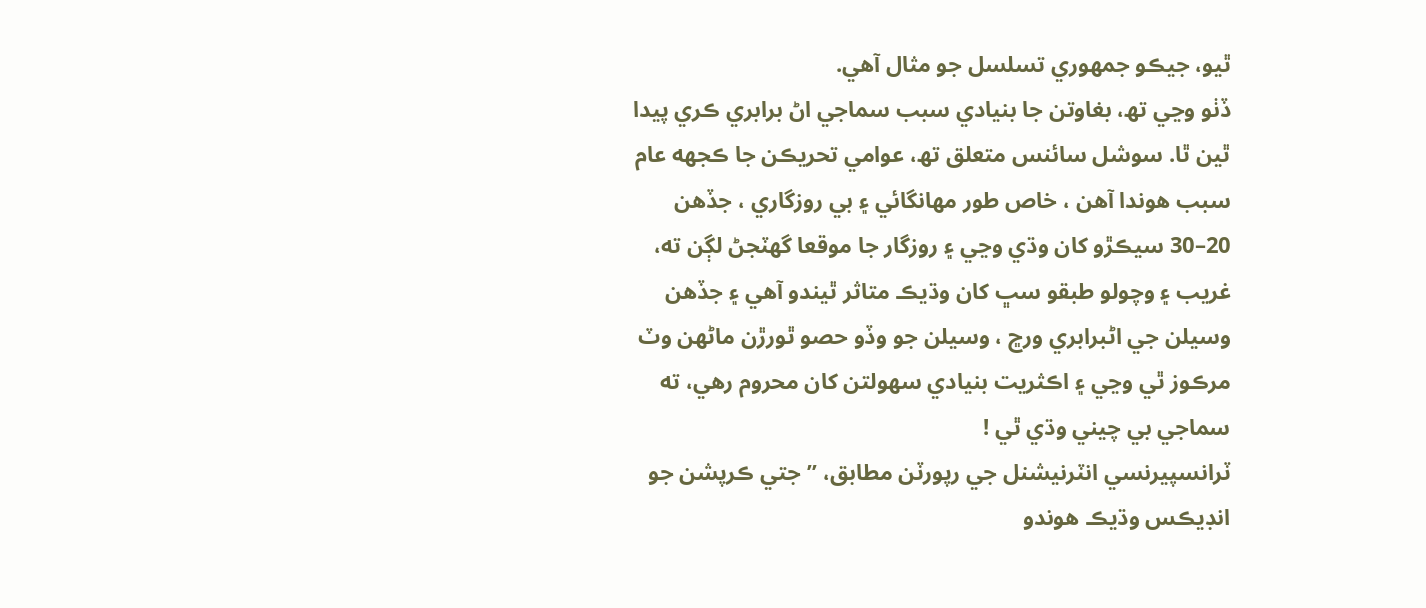ٿيو، جيڪو جمهوري تسلسل جو مثال آهي.
ڏٺو وڃي تھ، بغاوتن جا بنيادي سبب سماجي اڻ برابري ڪري پيدا ٿين ٿا. سوشل سائنس متعلق تھ، عوامي تحريڪن جا ڪجهه عام سبب هوندا آهن ، خاص طور مهانگائي ۽ بي روزگاري ، جڏهن 20–30 سيڪڙو کان وڌي وڃي ۽ روزگار جا موقعا گهٽجڻ لڳن ته، غريب ۽ وچولو طبقو سڀ کان وڌيڪ متاثر ٿيندو آھي ۽ جڏھن وسيلن جي اڻبرابري ورڇ ، وسيلن جو وڏو حصو ٿورڙن ماڻهن وٽ مرڪوز ٿي وڃي ۽ اڪثريت بنيادي سهولتن کان محروم رهي، ته سماجي بي چيني وڌي ٿي !
ٽرانسپيرنسي انٽرنيشنل جي رپورٽن مطابق، ”جتي ڪرپشن جو انڊيڪس وڌيڪ هوندو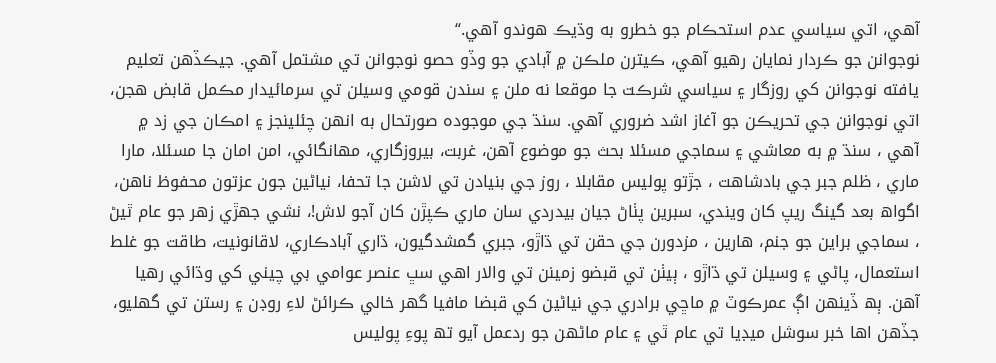آهي، اتي سياسي عدم استحڪام جو خطرو به وڌيڪ هوندو آهي.“
نوجوانن جو ڪردار نمايان رھيو آھي، ڪيترن ملڪن ۾ آبادي جو وڏو حصو نوجوانن تي مشتمل آهي. جيڪڏهن تعليم يافته نوجوانن کي روزگار ۽ سياسي شرڪت جا موقعا نه ملن ۽ سندن قومي وسيلن تي سرمائيدار مڪمل قابض ھجن، اتي نوجوانن جي تحريڪن جو آغاز اشد ضروري آھي. سنڌ جي موجوده صورتحال به انھن چئلينجز ۽ امڪان جي زد ۾ آھي ، سنڌ ۾ به معاشي ۽ سماجي مسئلا بحث جو موضوع آهن، غربت، بيروزگاري، مهانگائي، امن امان جا مسئلا، مارا ماري ، ظلم جبر جي بادشاھت ، جڙتو پوليس مقابلا ، روز جي بنيادن تي لاشن جا تحفا، نياڻين جون عزتون محفوظ ناھن، اگواھ بعد گينگ ريپ کان ويندي، سبرين پٺاڻ جيان بيدردي سان ماري ڪپڙن کان آجو لاش!، نشي جھڙي زھر جو عام ٿيڻ ، سماجي براين جو جنم، ھارين ، مزدورن جي حقن تي ڌاڙو، جبري گمشدگيون، ڌاري آبادڪاري، لاقانونيت، طاقت جو غلط استعمال، پاڻي ۽ وسيلن تي ڌاڙو ، ٻيٺن تي قبضو زمينن تي والار اهي سڀ عنصر عوامي بي چيني کي وڌائي رھيا آھن. ٻھ ڏينھن اڳ عمرڪوٽ ۾ ماڇي برادري جي نياڻين کي قبضا مافيا گھر خالي ڪرائڻ لاءِ روڊن ۽ رستن تي گھليو، جڏھن اھا خبر سوشل ميڊيا تي عام ٿي ۽ عام ماڻھن جو ردعمل آيو تھ پوءِ پوليس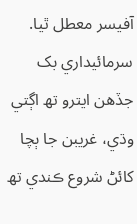آفيسر معطل ٿيا. سرمائيداري بک جڏھن ايترو تھ اڳتي وڌي، غريبن جا ٻچا کائڻ شروع ڪندي تھ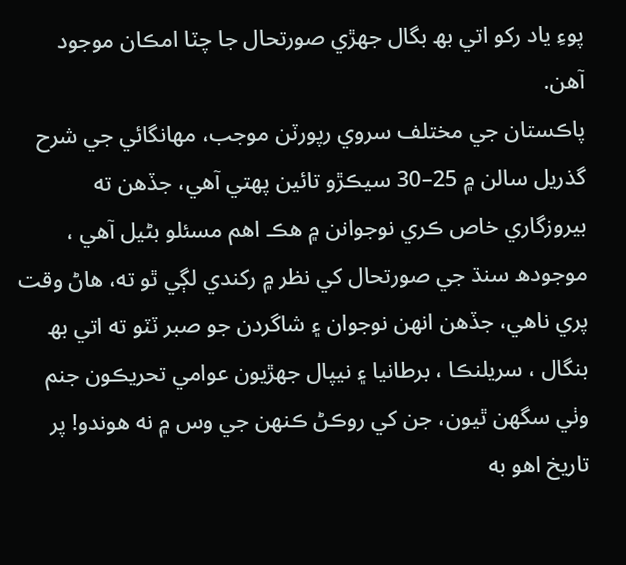پوءِ ياد رکو اتي بھ بگال جھڙي صورتحال جا چٽا امڪان موجود آھن.
پاڪستان جي مختلف سروي رپورٽن موجب، مهانگائي جي شرح گذريل سالن ۾ 25–30 سيڪڙو تائين پهتي آھي، جڏهن ته بيروزگاري خاص ڪري نوجوانن ۾ هڪ اهم مسئلو بڻيل آهي ، موجودھ سنڌ جي صورتحال کي نظر ۾ رکندي لڳي ٿو ته، ھاڻ وقت پري ناھي، جڏھن انھن نوجوان ۽ شاگردن جو صبر ٽٽو ته اتي بھ بنگال ، سريلنڪا ، برطانيا ۽ نيپال جھڙيون عوامي تحريڪون جنم وٺي سگھن ٿيون، جن کي روڪڻ ڪنھن جي وس ۾ نه ھوندو! پر تاريخ اهو به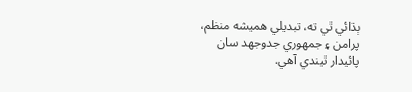ٻڌائي ٿي ته، تبديلي هميشه منظم، پرامن ۽ جمهوري جدوجهد سان پائيدار ٿيندي آهي.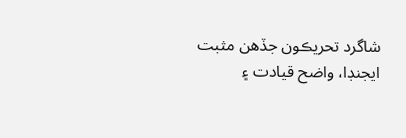شاگرد تحريڪون جڏهن مثبت ايجنڊا، واضح قيادت ۽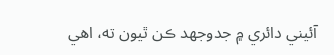آئيني دائري ۾ جدوجهد ڪن ٿيون ته، اهي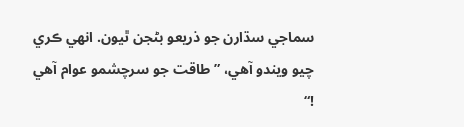سماجي سڌارن جو ذريعو بڻجن ٿيون. انھي ڪري چيو ويندو آھي، ”طاقت جو سرچشمو عوام آهي !“